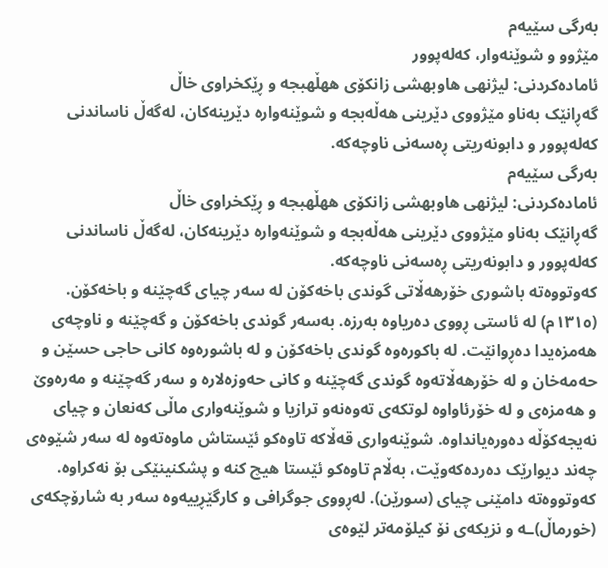بەرگی سێیەم
مێژوو و شوێنەوار، کەلەپوور
ئامادەکردنی: لیژنهی هاوبهشی زانكۆی ههڵهبجه و ڕێكخراوی خاڵ
گەڕانێک بەناو مێژووی دێرینی هەڵەبجە و شوێنەوارە دێرینەکان، لەگەڵ ناساندنی کەلەپوور و دابونەریتی ڕەسەنی ناوچەکە.
بەرگی سێیەم
ئامادەکردنی: لیژنهی هاوبهشی زانكۆی ههڵهبجه و ڕێكخراوی خاڵ
گەڕانێک بەناو مێژووی دێرینی هەڵەبجە و شوێنەوارە دێرینەکان، لەگەڵ ناساندنی کەلەپوور و دابونەریتی ڕەسەنی ناوچەکە.
کەوتووەتە باشوری خۆرهەڵاتی گوندی باخەکۆن لە سەر چیای گەچێنە و باخەکۆن. (١٣١٥م) لە ئاستی ڕووی دەریاوە بەرزە. بەسەر گوندی باخەکۆن و گەچێنە و ناوچەی هەمزەیدا دەڕوانێت. لە باکورەوە گوندی باخەکۆن و لە باشورەوە کانی حاجی حسێن و حەمەخان و لە خۆرهەڵاتەوە گوندی گەچێنە و کانی حەوزەلارە و سەر گەچێنە و مەرەوێ و هەمزەی و لە خۆرئاواوە لوتکەی تەوەنەو ترازیا و شوێنەواری ماڵی کەنعان و چیای نەیجەکۆڵە دەورەیانداوە. شوێنەواری قەڵاکە تاوەکو ئێستاش ماوەتەوە لە سەر شێوەی چەند دیوارێک دەردەکەوێت، بەڵام تاوەکو ئێستا هیچ کنە و پشکنینێکی بۆ نەکراوە.
کەوتووەتە دامێنی چیای (سورێن). لەڕووی جوگرافی و کارگێڕییەوە سەر بە شارۆچکەی (خورماڵ)ـە و نزیکەی نۆ کیلۆمەتر لێوەی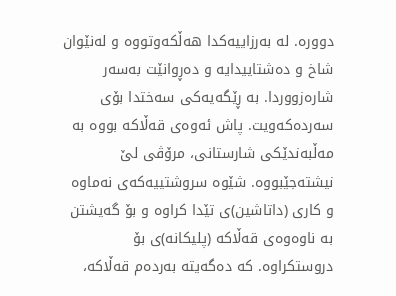دوورە. لە بەرزاییەکدا هەڵکەوتووە و لەنێوان شاخ و دەشتاییدایە و دەڕوانێت بەسەر شارەزووردا. بە ڕێگەیەکی سەختدا بۆی سەردەکەویت. پاش ئەوەی قەڵاکە بووە بە مەڵبەندێکی شارستانی، مرۆڤی لێ نیشتەجێبووە. شێوە سروشتییەکەی نەماوە و کاری (داتاشین)ی تێدا کراوە و بۆ گەیشتن بە ناوەوەی قەڵاکە (پلیکانە)ی بۆ دروستکراوە. کە دەگەیتە بەردەم قەڵاکە،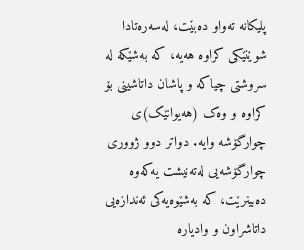پلیکانە تەواو دەبێت، لەسەرەتادا شوێنێکی کراوە هەیە، کە بەشێکە لە سروشتی چیاکە و پاشان داتاشینی بۆ کراوە و وەک (هەیوانێک)ی چوارگۆشە وایە. دواتر دوو ژووری چوارگۆشەیی لەتەنیشت یەکەوە دەبینرێت، کە بەشێوەیەکی ئەندازەیی داتاشراون و وادیارە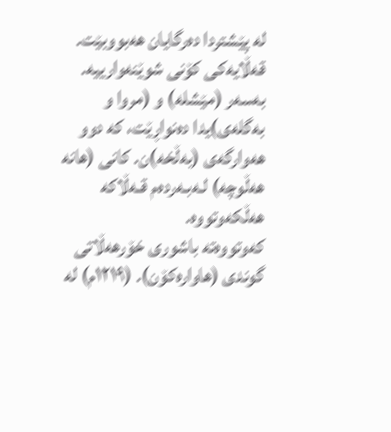لە پێشتردا دەرگایان هەبووبێت.
قەڵایەکی کۆنی شوێنەوارییە. بەسەر (مێشلە) و (مروا و بەگلەی)یدا دەنواڕێت، کە دوو هەوارگەی (بەڵخە)ن. کانی (هانە هەڵوچە) لـەبـەردەم قـەڵاکە هەڵکەوتووە.
کەوتووەتە باشوری خۆرهەڵاتی گوندی (هاوارەکۆن). (١٢١٩م) لە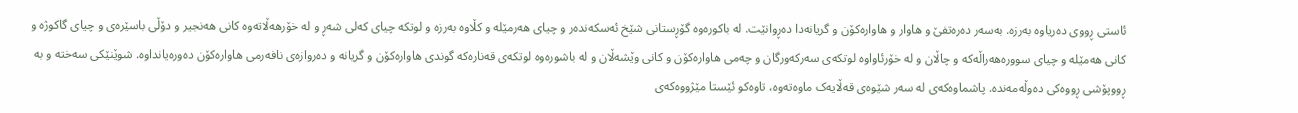ئاستی ڕووی دەریاوە بەرزە. بەسەر دەرەتفێ و هاوار و هاوارەکۆن و گریانەدا دەڕوانێت. لە باکورەوە گۆڕستانی شێخ ئەسکەندەر و چیای هەرمێلە و کڵاوە بەرزە و لوتکە چیای کەلی شەڕ و لە خۆرهەڵاتەوە کانی هەنجیر و دۆڵی باسێرەی و چیای گاکوژە و کانی هەمێلە و چیای سوورەهەراڵەکە و چاڵان و لە خۆرئاواوە لوتکەی سەرکەورگان و چەمی هاوارەکۆن و کانی وێشەڵان و لە باشورەوە لوتکەی قەنارەکە گوندی هاوارەکۆن و گریانە و دەروازەی نافەرمی هاوارەکۆن دەورەیانداوە. شوێنێکی سەختە و بە ڕووپۆشی ڕووەکی دەوڵەمەندە. پاشماوەکەی لە سەر شێوەی قەڵایەک ماوەتەوە، تاوەکو ئێستا مێژووەکەی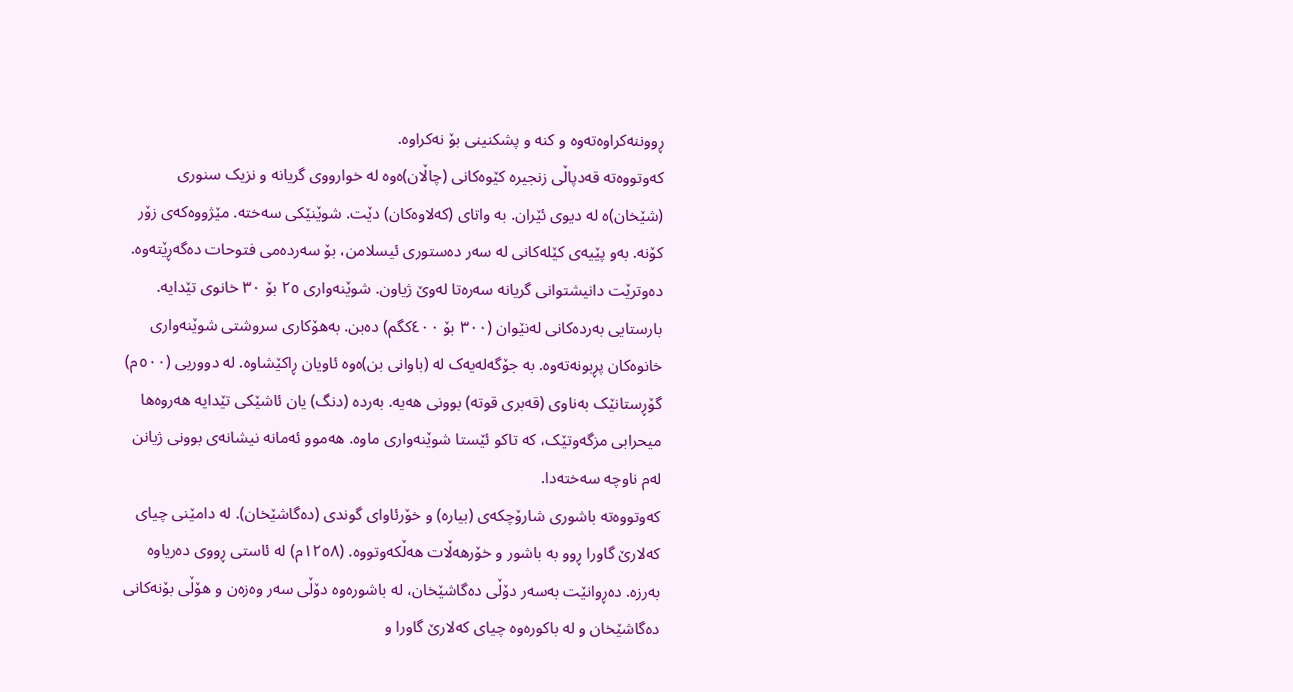ڕووننەکراوەتەوە و کنە و پشکنینی بۆ نەکراوە.
کەوتووەتە قەدپاڵی زنجیرە کێوەکانی (چاڵان)ەوە لە خوارووی گریانە و نزیک سنوری (شێخان)ە لە دیوی ئێران. بە واتای (کەلاوەکان) دێت. شوێنێکی سەختە. مێژووەکەی زۆر کۆنە. بەو پێیەی کێلەکانی لە سەر دەستوری ئیسلامن، بۆ سەردەمی فتوحات دەگەڕێتەوە. دەوترێت دانیشتوانی گریانە سەرەتا لەوێ ژیاون. شوێنەواری ٢٥ بۆ ٣٠ خانوی تێدایە. بارستایی بەردەکانی لەنێوان (٣٠٠ بۆ ٤٠٠کگم) دەبن. بەهۆکاری سروشتی شوێنەواری خانوەکان پڕبونەتەوە. بە جۆگەلەیەک لە (باوانی بن)ەوە ئاویان ڕاکێشاوە. لە دووریی (٥٠٠م) گۆڕستانێک بەناوی (قەبری قوتە) بوونی هەیە. بەردە (دنگ) یان ئاشێکی تێدایە هەروەها میحرابی مزگەوتێک، کە تاکو ئێستا شوێنەواری ماوە. هەموو ئەمانە نیشانەی بوونی ژیانن لەم ناوچە سەختەدا.
کەوتووەتە باشوری شارۆچکەی (بیارە) و خۆرئاوای گوندی (دەگاشێخان). لە دامێنی چیای کەلارێ گاورا ڕوو بە باشور و خۆرهەڵات هەڵکەوتووە. (١٢٥٨م) لە ئاستی ڕووی دەریاوە بەرزە. دەڕوانێت بەسەر دۆڵی دەگاشێخان، لە باشورەوە دۆڵی سەر وەزەن و هۆڵی بۆنەکانی دەگاشێخان و لە باکورەوە چیای کەلارێ گاورا و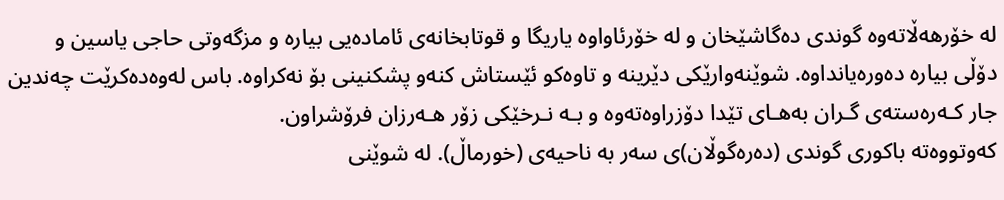لە خۆرهەڵاتەوە گوندی دەگاشێخان و لە خۆرئاواوە یاریگا و قوتابخانەی ئامادەیی بیارە و مزگەوتی حاجی یاسین و دۆڵی بیارە دەورەیانداوە. شوێنەوارێکی دێرینە و تاوەکو ئێستاش کنەو پشکنینی بۆ نەکراوە. باس لەوەدەکرێت چەندین جار کـەرەستەی گـران بەهـای تێدا دۆزراوەتەوە و بـە نـرخێکی زۆر هـەرزان فرۆشراون.
کەوتووەتە باکوری گوندی (دەرەگوڵان)ی سەر بە ناحیەی (خورماڵ). لە شوێنی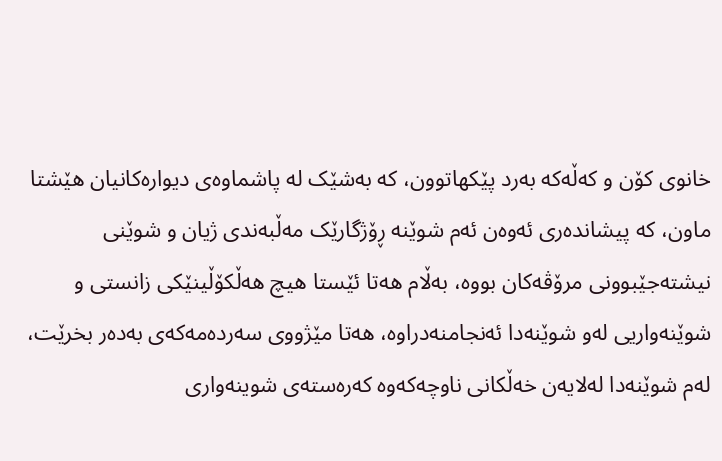خانوی کۆن و کەڵەکە بەرد پێکهاتوون، کە بەشێک لە پاشماوەی دیوارەکانیان هێشتا ماون، کە پیشاندەری ئەوەن ئەم شوێنە ڕۆژگارێک مەڵبەندی ژیان و شوێنی نیشتەجێبوونی مرۆڤەکان بووە، بەڵام هەتا ئێستا هیچ هەڵکۆڵینێکی زانستی و شوێنەواریی لەو شوێنەدا ئەنجامنەدراوە، هەتا مێژووی سەردەمەکەی بەدەر بخرێت، لەم شوێنەدا لەلایەن خەڵکانی ناوچەکەوە کەرەستەی شوینەواری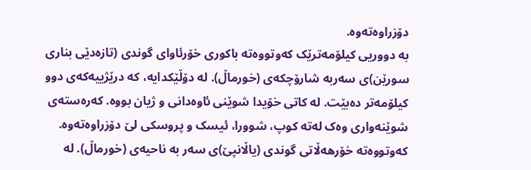دۆزراوەتەوە.
بە دووریی کیلۆمەترێک کەوتووەتە باکوری خۆرئاوای گوندی (تازەدێی بناری سورێن)ی سەربە شارۆچکەی (خورماڵ). لە دۆڵێکدایە، کە درێژییەکەی دوو کیلۆمەتر دەبێت. لە کاتی خۆیدا شوێنی ئاوەدانی و ژیان بووە. کەرەستەی شوێنەواری وەک لەته کوپ، شوورا، ئیسک و پروسکی لێ دۆزراوەتەوە.
کەوتووەتە خۆرهەڵاتی گوندی (یاڵانپێ)ی سەر بە ناحیەی (خورماڵ). لە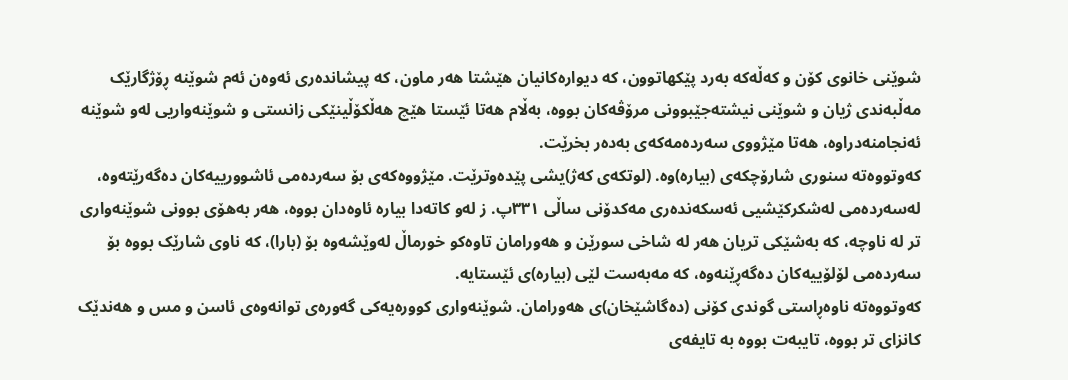شوێنی خانوی کۆن و کەڵەکە بەرد پێکهاتوون، کە دیوارەکانیان هێشتا هەر ماون، کە پیشاندەری ئەوەن ئەم شوێنە ڕۆژگارێک مەڵبەندی ژیان و شوێنی نیشتەجێبوونی مرۆڤەکان بووە، بەڵام هەتا ئێستا هێچ هەڵکۆڵینێکی زانستی و شوێنەواریی لەو شوێنە ئەنجامنەدراوە، هەتا مێژووی سەردەمەکەی بەدەر بخرێت.
کەوتووەتە سنوری شارۆچکەی (بیارە)وە. (لوتکەی کەژ)یشی پێدەوترێت. مێژووەکەی بۆ سەردەمی ئاشوورییەکان دەگەرێتەوە، لەسەردەمی لەشکرکێشیی ئەسکەندەری مەکدۆنی ساڵی ٣٣١پ. ز لەو کاتەدا بیارە ئاوەدان بووە، ھەر بەھۆی بوونی شوێنەواری تر لە ناوچە، کە بەشێکی تریان ھەر لە شاخی سورێن و ھەورامان تاوەکو خورماڵ لەوێشەوە بۆ (بارا)، کە ناوی شارێک بووە بۆ سەردەمی لۆلۆییەکان دەگەڕێنەوە، کە مەبەست لێی (بیارە)ی ئێستایە.
کەوتووەتە ناوەڕاستی گوندی کۆنی (دەگاشێخان)ی هەورامان. شوێنەواری کوورەیەکی گەورەی توانەوەی ئاسن و مس و هەندێک کانزای تر بووە، تایبەت بووە بە تایفەی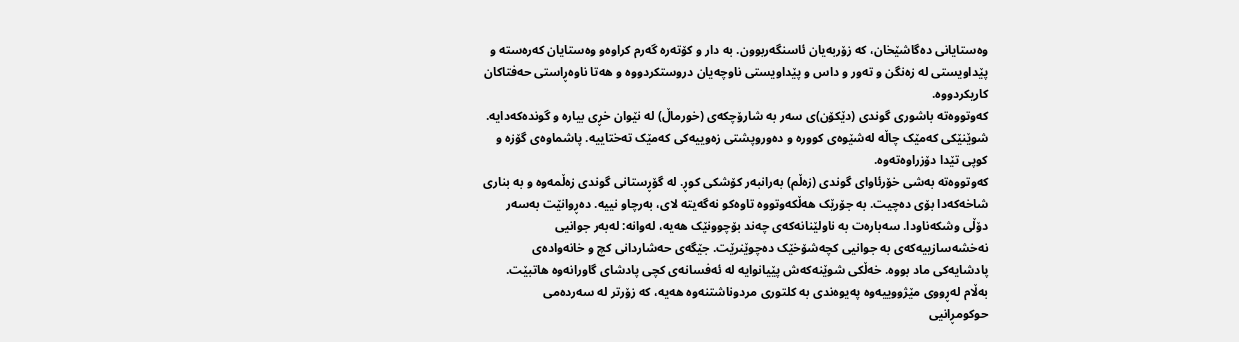وەستایانی دەگاشێخان، کە زۆربەیان ئاسنگەربوون. بە دار و کۆتەرە گەرم کراوەو وەستایان کەرەستە و پێداویستی لە زەنگن و تەور و داس و پێداویستی ناوچەیان دروستکردووە و هەتا ناوەڕاستی حەفتاکان کاریکردووە.
کەوتووەتە باشوری گوندى (دێکۆن)ی سەر بە شارۆچکەى (خورماڵ) لە نێوان خڕی بیارە و گوندەکەدایە. شوێنێکى کەمێک چاڵە لەشێوەى کوورە و دەوروپشتى زەوییەکى کەمێک تەختاییە. پاشماوەی گۆزه و کوپى تێدا دۆزراوەتەوە.
کەوتووەتە بەشى خۆرئاواى گوندى (زەڵم) بەرانبەر کۆشکى کوڕ. لە گۆڕستانى گوندى زەڵمەوە و بە بناری شاخەکەدا بۆی دەچیت. بە جۆرێک هەڵکەوتووە تاوەکو نەگەيتە لاى، بەرچاو نييە. دەڕوانێت بەسەر دۆڵى وشکەناودا. سەبارەت بە ناولێنانەکەی چەند بۆچوونێک هەیە، لەوانە: لەبەر جوانیی نەخشەسازييەکەى بە جوانیی کچەشۆخێک دەچوێنرێت. جێگەى حەشاردانى کچ و خانەوادەى پادشایەکی ماد بووە. خەڵکی شوێنەکەش پێیانوایە لە ئەفسانەی کچى پادشاى گاورانەوە هاتبێت. بەڵام لەڕووی مێژووییەوە پەیوەندی بە کلتوری مردوناشتنەوە هەیە، کە زۆرتر لە سەردەمى حوکومڕانیى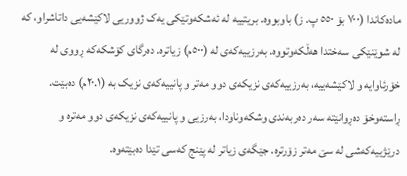مادەکاندا (٧٠٠ بۆ ٥٥٠ پ. ز) باوبووە. بريتييە لە ئەشکەوتێکى یەک ژووریی لاکێشەيى داتاشراو، کە لە شوێنێکى سەختدا هەڵکەوتووە. بەرزییەکەی لە (٥٠٠م) زیاترە. دەرگاى کۆشکەکە ڕووى لە خۆرئاوايە و لاکێشەييە، بەرزييەکەى نزيکەى دوو مەتر و پانييەکەى نزيک بە (٢٠.١م) دەبێت. ڕاستەوخۆ دەڕوانێتە سەر دەربەندى وشکەوناودا، بەرزيی و پانییەکەی نزيکەى دوو مەترە و درێژييەکەشى لە سێ مەتر زۆرترە. جێگەى زياتر لە پێنج کەسى تێدا دەبێتەوە.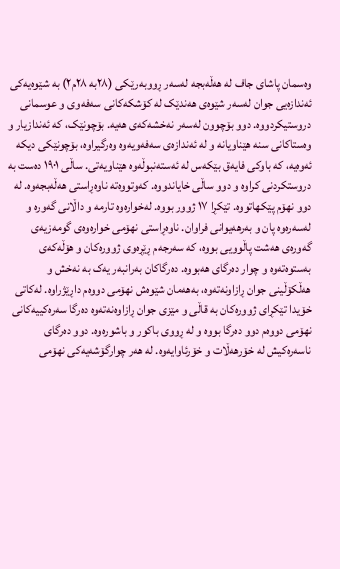وەسمان پاشای جاف لە هەڵەبجە لەسەر ڕووبەرێکی (٢٨بە ٢٨م٢) بە شێوەیەکی ئەندازەیی جوان لەسەر شێوەی هەندێک لە کۆشکەکانی سەفەوی و عوسمانی دروستیکردووە. دوو بۆچوون لەسەر نەخشەکەی هەیە. بۆچونێک، کە ئەندازیار و وەستاکانی سنە هێناویانە و لە ئەندازەی سەفەویەوە وەرگیراوە، بۆچونێکی دیکە ئەوەیە، کە باوکی فایەق بێکەس لە ئەستەنبوڵەوە هێناویەتی. ساڵی ١٩٠١ دەست بە دروستکردنی کراوە و دوو ساڵی خایاندووە. کەوتووەتە ناوەڕاستی هەڵەبجەوە. لە دوو نهۆم پێکهاتووە. تێکڕا ١٧ ژوور بووە. لەخوارەوە تارمە و داڵانی گەورە و لەسەرەوە پان و بەرهەیوانی فراوان. ناوەڕاستی نهۆمی خوارەوەی گومەزیەی گەورەی هەشت پاڵوویی بووە، کە سەرجەم ڕێڕەوی ژوورەکان و هۆڵەکەی بەستوەتەوە و چوار دەرگای هەبووە. دەرگاکان بەرانبەر یەک بە نەخش و هەڵکۆڵینی جوان ڕازاونەتەوە، بەهەمان شێوەش نهۆمی دووەم داڕێژراوە. لەکاتی خۆیدا تێکڕای ژوورەکان بە قاڵی و مێزی جوان ڕازاوەنەتەوە دەرگا سەرەکییەکانی نهۆمی دووەم دوو دەرگا بووە و لە ڕووی باکور و باشورەوە. دوو دەرگای ناسەرەکیش لە خۆرهەڵات و خۆرئاوایەوە. لە هەر چوارگۆشەیەکی نهۆمی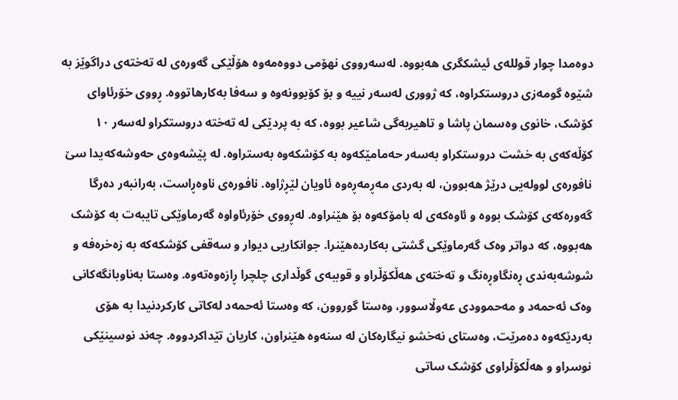دوەمدا چوار قوللەی ئیشکگری هەبووە. لەسەرووی نهۆمی دووەمەوە هۆڵێکی گەورەی لە تەختەی دراگوێز بە شێوە گومەزی دروستکراوە، کە ژووری لەسەر نییە و بۆ کۆبوونەوە و سەفا بەکارهاتووە. ڕووی خۆرئاوای کۆشک، خانوی وەسمان پاشا و تاهیربەگی شاعیر بووە، کە بە پردێکی لە تەختە دروستکراو لەسەر ١٠ کۆڵەکەی بە خشت دروستکراو بەسەر حەمامێکەوە بە کۆشکەوە بەستراوە. لە پێشەوەی حەوشەکەیدا سێ نافورەی لوولەیی درێژ هەبوون، لە بەردی مەڕمەڕەوە ئاویان لێڕژاوە. نافورەی ناوەڕاست، بەرانبەر دەرگا گەورەکەی کۆشک بووە و ئاوەکەی لە بامۆکەوە بۆ هێنراوە. لەڕووی خۆرئاواوە گەرماوێکی تایبەت بە کۆشک هەبووە، کە دواتر وەک گەرماوێکی گشتی بەکاردەهێنرا. جوانکاریی دیوار و سەقفی کۆشکەکە بە زەخرەفە و شوشەبەندی ڕەنگاوڕەنگ و تەختەی هەڵکۆڵراو و قوببەی گوڵداری چلچرا ڕازەوەتەوە. وەستا بەناوبانگەکانی وەک ئەحمەد و مەحموودی عەوڵاسوور، وەستا گوروون، کە وەستا ئەحمەد لەکاتی کارکردنیدا بە هۆی بەردێکەوە دەمرێت، وەستای نەخشو نیگارەکان لە سنەوە هێنراون، کاریان تێداکردووە. چەند نوسینێکی نوسراو و هەڵکۆڵراوی کۆشک ساتی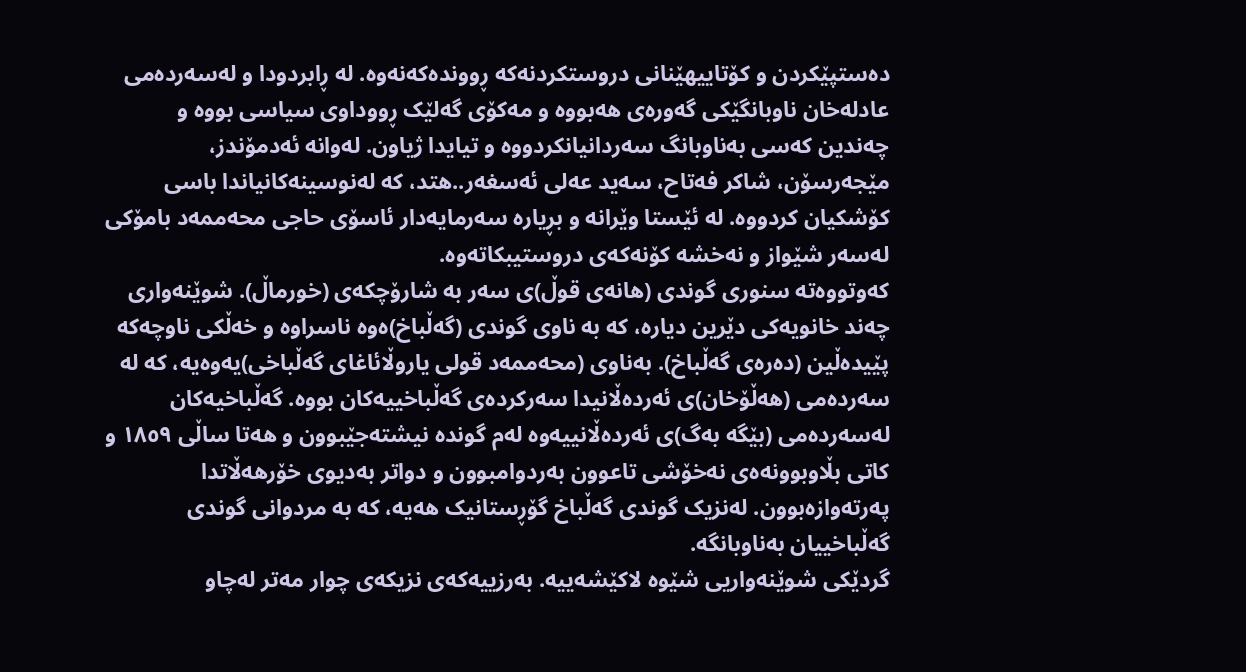دەستپێکردن و کۆتاییهێنانی دروستکردنەکە ڕووندەکەنەوە. لە ڕابردودا و لەسەردەمی عادلەخان ناوبانگێکی گەورەی هەبووە و مەکۆی گەلێک ڕووداوی سیاسی بووە و چەندین کەسی بەناوبانگ سەردانیانکردووە و تیایدا ژیاون. لەوانە ئەدمۆندز، مێجەرسۆن، شاکر فەتاح، سەید عەلی ئەسغەر..هتد، کە لەنوسینەکانیاندا باسی کۆشکیان کردووە. لە ئێستا وێرانە و بڕیارە سەرمایەدار ئاسۆی حاجی محەممەد بامۆکی لەسەر شێواز و نەخشە کۆنەکەی دروستیبکاتەوە.
کەوتووەتە سنوری گوندی (هانەی قوڵ)ی سەر بە شارۆچکەی (خورماڵ). شوێنەواری چەند خانویەکی دێرین دیارە، کە بە ناوی گوندی (گەڵباخ)ەوە ناسراوە و خەڵکی ناوچەکە پێیدەڵین (دەرەی گەڵباخ). بەناوی (محەممەد قولی یاروڵائاغای گەڵباخی)یەوەیە، کە لە سەردەمی (هەڵۆخان)ی ئەردەڵانیدا سەرکردەی گەڵباخییەکان بووە. گەڵباخیەکان لەسەردەمی (بێگە بەگ)ی ئەردەڵانییەوە لەم گوندە نیشتەجێبوون و هەتا ساڵی ١٨٥٩ و کاتی بڵاوبوونەەی نەخۆشی تاعوون بەردوامبوون و دواتر بەدیوی خۆرهەڵاتدا پەرتەوازەبوون. لەنزیک گوندی گەڵباخ گۆڕستانیک هەیە، کە بە مردوانی گوندی گەڵباخییان بەناوبانگە.
گردێکی شوێنەواریی شێوە لاکێشەییە. بەرزییەکەی نزیکەی چوار مەتر لەچاو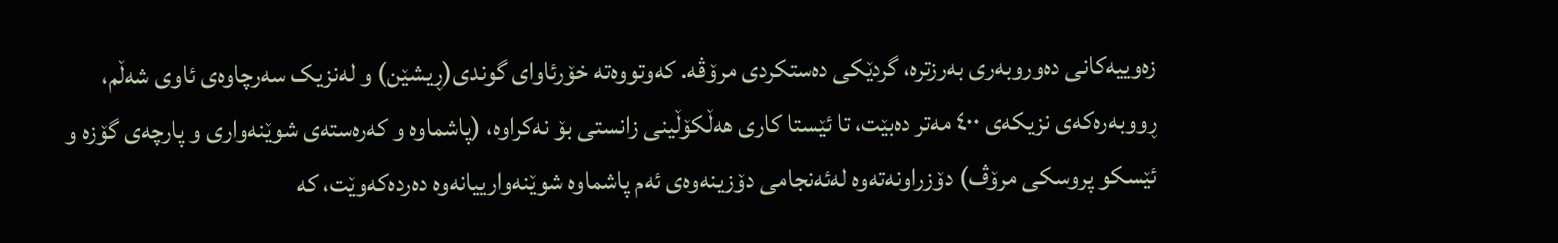زەوییەکانی دەوروبەری بەرزترە، گردێکی دەستکردی مرۆڤە. کەوتووەتە خۆرئاوای گوندی(ڕیشێن) و لەنزیک سەرچاوەی ئاوی شەڵم، ڕووبەرەکەی نزیکەی ٤٠٠ مەتر دەبێت، تا ئێستا کاری هەڵکۆڵینی زانستی بۆ نەکراوە، (پاشماوە و کەرەستەی شوێنەواری و پارچەی گۆزە و ئێسکو پروسکی مرۆڤ) دۆزراونەتەوە لەئەنجامی دۆزینەوەی ئەم پاشماوە شوێنەوارییانەوە دەردەکەوێت، کە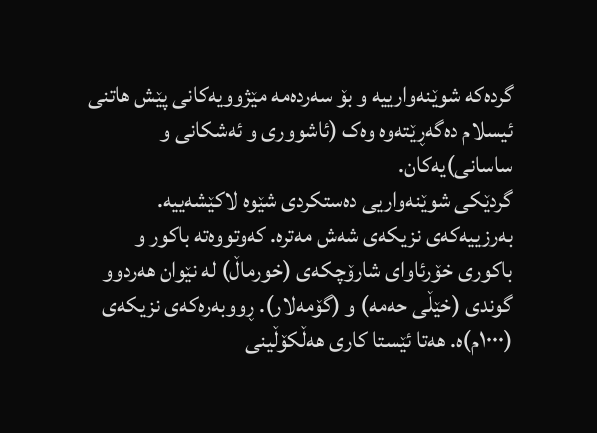گردەکە شوێنەوارییە و بۆ سەردەمە مێژوویەکانی پێش هاتنی ئیسلام دەگەڕێتەوە وەک (ئاشووری و ئەشکانی و ساسانی)یەکان.
گردێکی شوێنەواریی دەستکردی شێوە لاکێشەییە. بەرزییەکەی نزیکەی شەش مەترە. کەوتووەتە باکور و باکوری خۆرئاوای شارۆچکەی (خورماڵ) لە نێوان هەردوو گوندی (خێڵی حەمە) و (گۆمەلار). ڕووبەرەکەی نزیکەی (١٠٠٠م)ە. هەتا ئێستا کاری هەڵکۆڵینی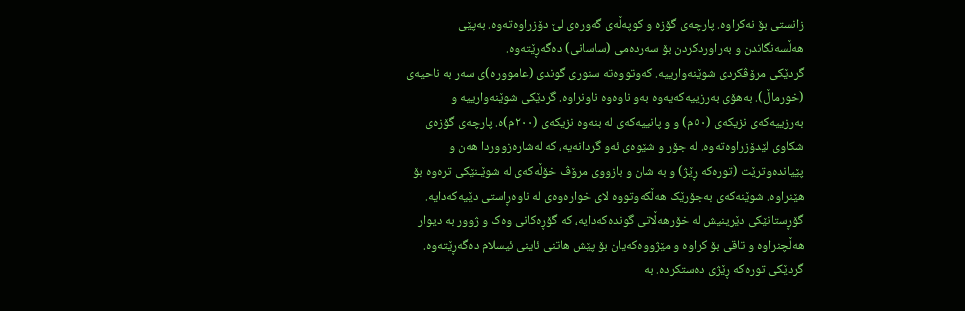زانستی بۆ نەکراوە. پارچەی گۆزە و کوپەڵەی گەورەی لێ دۆزراوەتەوە. بەپێی هەڵسەنگاندن و بەراوردکردن بۆ سەردەمی (ساسانی) دەگەڕێتەوە.
گردێکی مرۆڤکردی شوێنەوارییە. کەوتووەتە سنوری گوندی (عاموورە)ی سەر بە ناحیەی (خورماڵ). بەهۆی بەرزییەکەیەوە بەو ناوەوە ناونراوە. گردێکی شوێنەوارییە و بەرزییەکەی نزیکەی (٥٠م) و و پانییەکەی لە بنەوە نزیکەی (٢٠٠م)ە. پارچەی گۆزەی شکاوی لێدۆزراوەتەوە. لە جۆر و شێوەی ئەو گردانەیە، کە لەشارەزووردا هەن و پێیاندەوترێت (تورەکە ڕێژ) و بە شان و بازووی مرۆڤ خۆڵەکەی لە شوێـنێکی ترەوە بۆ هێنراوە. شوێنەکەی بەجۆرێک هەڵکەوتووە لای خوارەوەی لە ناوەڕاستی دێیەکەدایە. گۆڕستانێکی دێرینیش لە خۆرهەڵاتی گوندەکەدایە، کە گۆڕەکانی وەک و ژوور بە دیوار هەڵچنراوە و تاقی بۆ کراوە و مێژووەکەیان بۆ پێش هاتنی ئاینی ئیسلام دەگەڕێتەوە.
گردێکی تورەکە ڕێژی دەستکردە. بە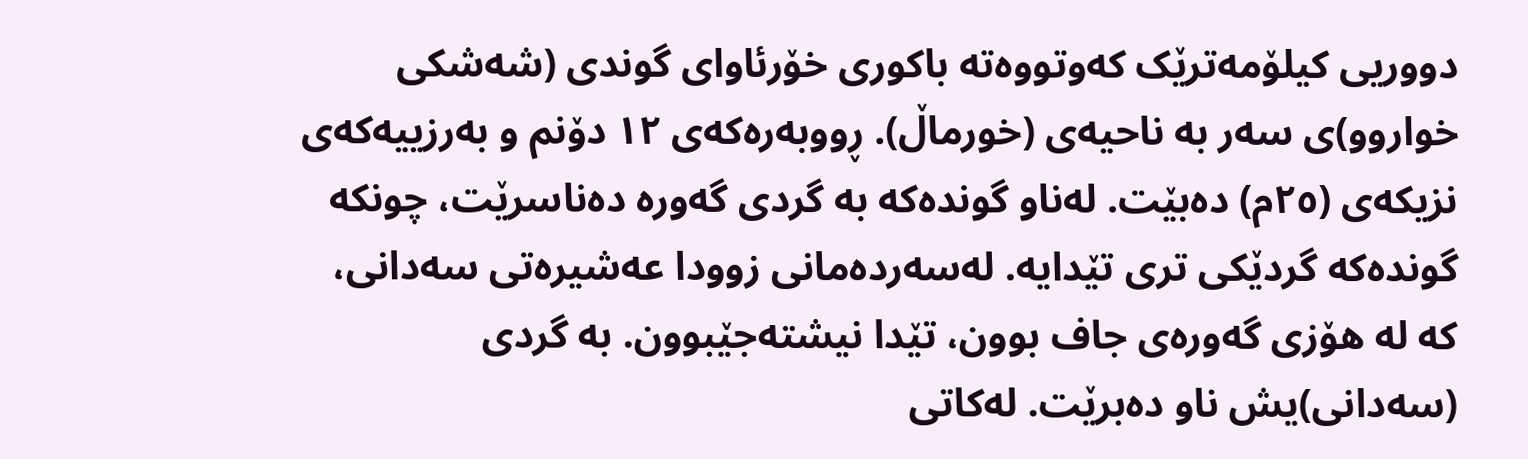دووریی کیلۆمەترێک کەوتووەتە باکوری خۆرئاوای گوندی (شەشکی خواروو)ی سەر بە ناحیەی (خورماڵ). ڕووبەرەکەی ١٢ دۆنم و بەرزيیەکەی نزیکەی (٢٥م) دەبێت. لەناو گوندەکە بە گردی گەورە دەناسرێت، چونکە گوندەکە گردێکی تری تێدایە. لەسەردەمانی زوودا عەشیرەتی سەدانی، کە لە هۆزی گەورەی جاف بوون، تێدا نیشتەجێبوون. بە گردی (سەدانی)یش ناو دەبرێت. لەکاتی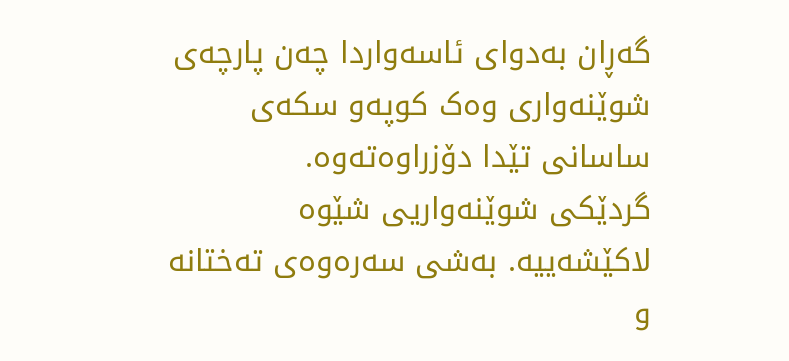گەڕان بەدوای ئاسەواردا چەن پارچەی شوێنەواری وەک کوپەو سکەی ساسانی تێدا دۆزراوەتەوه.
گردێکی شوێنەواریی شێوە لاکێشەییە. بەشی سەرەوەی تەختانە و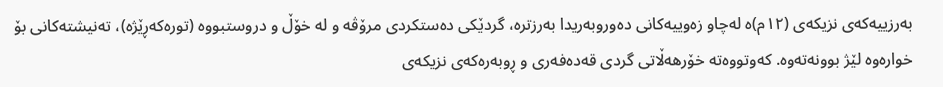بەرزییەکەی نزیکەی (١٢م)ە لەچاو زەوییەکانی دەوروبەریدا بەرزترە، گردێکی دەستکردی مرۆڤە و لە خۆڵ و دروستبووە (تورەکەڕێژە)، تەنیشتەکانی بۆ خوارەوە لێژ بوونەتەوە. کەوتووەتە خۆرهەڵاتی گردی قەدەفەری و ڕوبەرەکەی نزیکەی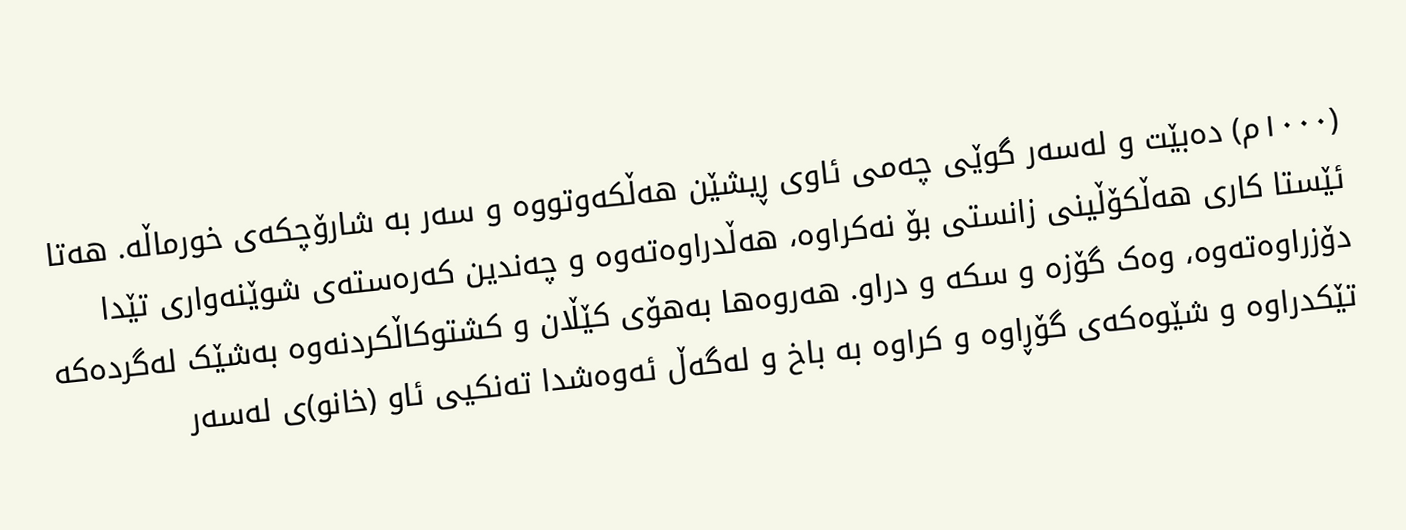(١٠٠٠م) دەبێت و لەسەر گوێی چەمی ئاوی ڕیشێن هەڵکەوتووە و سەر بە شارۆچکەی خورماڵە. هەتا ئێستا کاری هەڵکۆڵینی زانستی بۆ نەکراوە، هەڵدراوەتەوە و چەندین کەرەستەی شوێنەواری تێدا دۆزراوەتەوە، وەک گۆزە و سکە و دراو. هەروەها بەهۆی کێڵان و کشتوکاڵکردنەوە بەشێک لەگردەکە تێکدراوە و شێوەکەی گۆڕاوە و کراوە بە باخ و لەگەڵ ئەوەشدا تەنکیی ئاو (خانو)ی لەسەر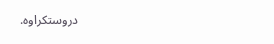دروستکراوە.